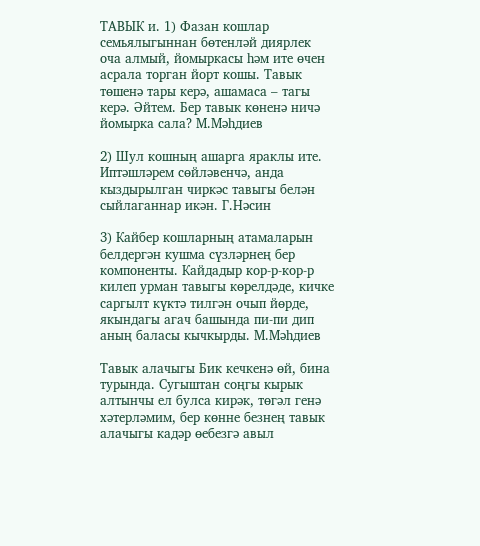ТАВЫК и. 1) Фазан кошлар семьялыгыннан бөтенләй диярлек оча алмый, йомыркасы һәм ите өчен асрала торган йорт кошы. Тавык төшенә тары керә, ашамаса – тагы керә. Әйтем. Бер тавык көненә ничә йомырка сала? М.Мәһдиев

2) Шул кошның ашарга яраклы ите. Иптәшләрем сөйләвенчә, анда кыздырылган чиркәс тавыгы белән сыйлаганнар икән. Г.Нәсин

3) Кайбер кошларның атамаларын белдергән кушма сүзләрнең бер компоненты. Кайдадыр кор-р-кор-р килеп урман тавыгы көрелдәде, кичке саргылт күктә тилгән очып йөрде, якындагы агач башында пи-пи дип аның баласы кычкырды. М.Мәһдиев

Тавык алачыгы Бик кечкенә өй, бина турында. Сугыштан соңгы кырык алтынчы ел булса кирәк, төгәл генә хәтерләмим, бер көнне безнең тавык алачыгы кадәр өебезгә авыл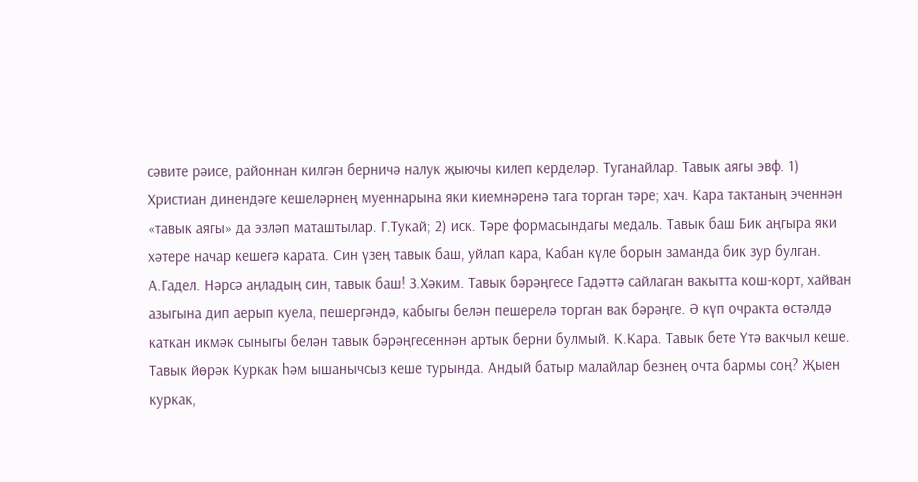сәвите рәисе, районнан килгән берничә налук җыючы килеп керделәр. Туганайлар. Тавык аягы эвф. 1) Христиан динендәге кешеләрнең муеннарына яки киемнәренә тага торган тәре; хач. Кара тактаның эченнән «тавык аягы» да эзләп маташтылар. Г.Тукай; 2) иск. Тәре формасындагы медаль. Тавык баш Бик аңгыра яки хәтере начар кешегә карата. Син үзең тавык баш, уйлап кара, Кабан күле борын заманда бик зур булган. А.Гадел. Нәрсә аңладың син, тавык баш! З.Хәким. Тавык бәрәңгесе Гадәттә сайлаган вакытта кош-корт, хайван азыгына дип аерып куела, пешергәндә, кабыгы белән пешерелә торган вак бәрәңге. Ә күп очракта өстәлдә каткан икмәк сыныгы белән тавык бәрәңгесеннән артык берни булмый. К.Кара. Тавык бете Үтә вакчыл кеше. Тавык йөрәк Куркак һәм ышанычсыз кеше турында. Андый батыр малайлар безнең очта бармы соң? Җыен куркак,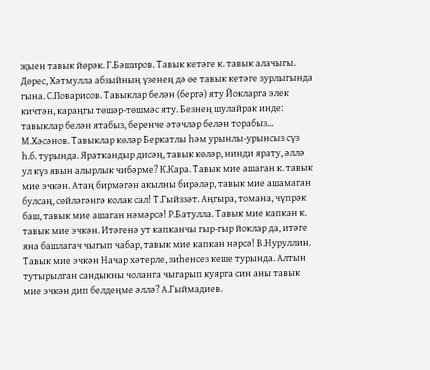җыен тавык йөрәк. Г.Бәширов. Тавык кетәге к. тавык алачыгы. Дөрес, Хәтмулла абзыйның үзенең дә өе тавык кетәге зурлыгында гына. С.Поварисов. Тавыклар белән (бергә) яту Йокларга элек кичтән, караңгы төшәр-төшмәс яту. Безнең шулайрак инде: тавыклар белән ятабыз, беренче әтәчләр белән торабыз... М.Хәсәнов. Тавыклар көләр Беркатлы һәм урынлы-урынсыз сүз һ.б. турында. Яраткандыр дисәң, тавык көләр, нинди ярату, әллә ул күз явын алырлык чибәрме? К.Кара. Тавык мие ашаган к. тавык мие эчкән. Атаң бирмәгән акылны бирәләр, тавык мие ашамаган булсаң, сөйләгәнгә колак сал! Т.Гыйззәт. Аңгыра, томана, чүпрәк баш, тавык мие ашаган нәмәрсә! Р.Батулла. Тавык мие капкан к. тавык мие эчкән. Итәгенә ут капканчы гыр-гыр йоклар да, итәге яна башлагач чыгып чабар, тавык мие капкан нәрсә! В.Нуруллин. Тавык мие эчкән Начар хәтерле, зиһенсез кеше турында. Алтын тутырылган сандыкны чоланга чыгарып куярга син аны тавык мие эчкән дип белдеңме әллә? А.Гыймадиев.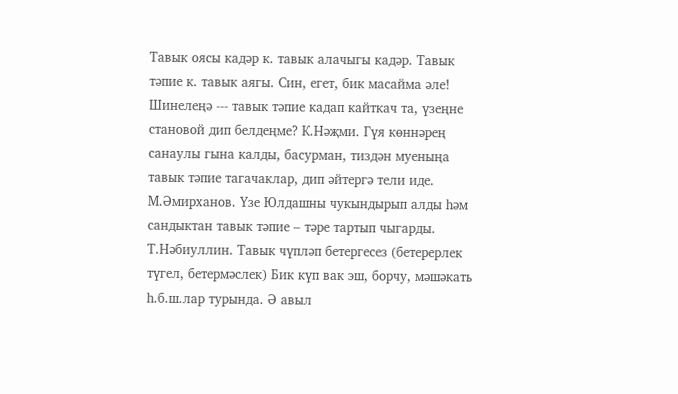Тавык оясы кадәр к. тавык алачыгы кадәр. Тавык тәпие к. тавык аягы. Син, егет, бик масайма әле! Шинелеңә --- тавык тәпие кадап кайткач та, үзеңне становой дип белдеңме? К.Нәҗми. Гүя көннәрең санаулы гына калды, басурман, тиздән муеныңа тавык тәпие тагачаклар, дип әйтергә тели иде. М.Әмирханов. Үзе Юлдашны чукындырып алды һәм сандыктан тавык тәпие – тәре тартып чыгарды. Т.Нәбиуллин. Тавык чүпләп бетергесез (бетерерлек түгел, бетермәслек) Бик күп вак эш, борчу, мәшәкать һ.б.ш.лар турында. Ә авыл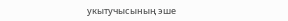укытучысының эше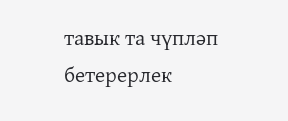тавык та чүпләп бетерерлек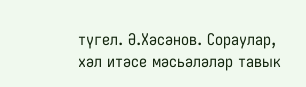түгел. Ә.Хәсәнов. Сораулар, хәл итәсе мәсьәләләр тавык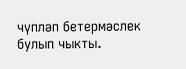чүпләп бетермәслек булып чыкты.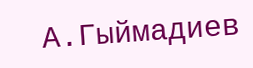А.Гыймадиев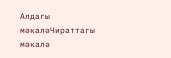Алдагы мәкаләЧираттагы мәкалә